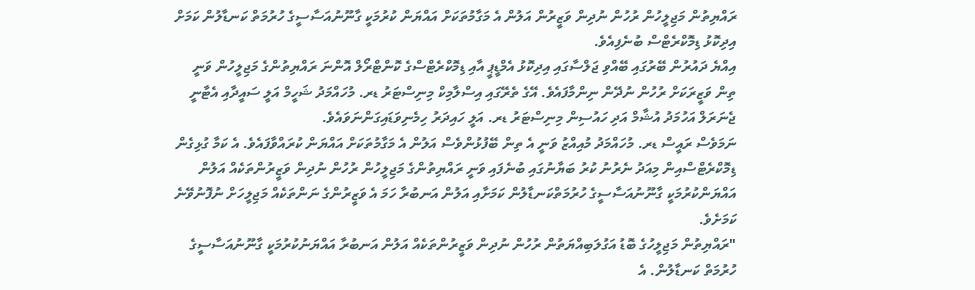ރައްޔިތުން މަޖިލީހުން ރުހުން ނުދިން ވަޒީރުން އަލުން އެ މަގާމުތަކަށް އައްޔަން ކުރުމަކީ ގާނޫނުއަސާސީގެ ހުރުމަތް ކަނޑާލުން ކަމަށް އިދިކޮޅު ޑިމޮކްރެޓްސް ބުނެފިއެވެ.
އިއްޔެ ދައުރުން ބޭރުގައި ބޭއްވި ޖަލްސާގައި އިދިކޮޅު އެމްޑީޕީ އާއި ޑިމޮކްރެޓްސްގެ ކޮންޓްރޯލް އޮންނަ ރައްޔިތުންގެ މަޖިލީހުން ވަނީ ތިން ވަޒީރަކަށް ރުހުން ނުދޭން ނިންމާފައެވެ. އޭގެ ތެރޭގައި އިސްލާމިކް މިނިސްޓަރު ޑރ. މުހައްމަދު ޝަހީމް އަލީ ސައީދާއި އެޓާނީ ޖެނަރަލް އަހުމަދު އުޝާމް އަދި ހައުސިން މިނިސްޓަރު ޑރ. އަލީ ހައިދަރު ހިމެނިވަޑައިގަންނަވައެވެ.
ނަމަވެސް ރައީސް ޑރ. މުހައްމަދު މުއިއްޒު ވަނީ އެ ތިން ބޭފުޅުންވެސް އަލުން އެ މަގާމުތަކަށް އައްޔަން ކުރައްވާފައެވެ. އެ ކަމާ ގުޅިގެން ޑިމޮކްރެޓްސްއިން މިއަދު ނެރުނު ކުރު ބަޔާނުގައި ބުނެފައި ވަނީ ރައްޔިތުންގެ މަޖިލީހުން ރުހުން ނުދިން ވަޒީރުންތަކެއް އަލުން އައްޔަންކުރުމަކީ ގާނޫނުއަސާސީގެ ހުރުމަތްކަނޑާލުން ކަމަށާއި އަލުން އަނބުރާ ހަމަ އެ ވަޒީރުންގެ ނަންތަކެއް މަޖިލީހަށް ނުފޮނުވޭނެ ކަމަށެވެ.
"ރައްޔިތުން މަޖިލީހުގެ ބޮޑު އަގުލަބިއްޔަތުން ރުހުން ނުދިން ވަޒީރުންތަކެއް އަލުން އަނބުރާ އައްޔަނުކުރުމަކީ ގާނޫނުއަސާސީގެ ހުރުމަތް ކަނޑާލުން. އެ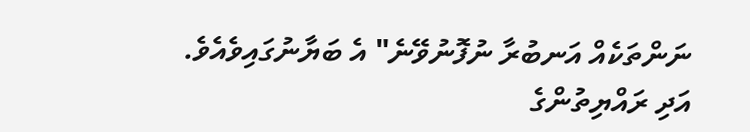ނަންތަކެއް އަނބުރާ ނުފޮނުވޭނެ" އެ ބަޔާނުގައިވެއެވެ.
އަދި ރައްޔިތުންގެ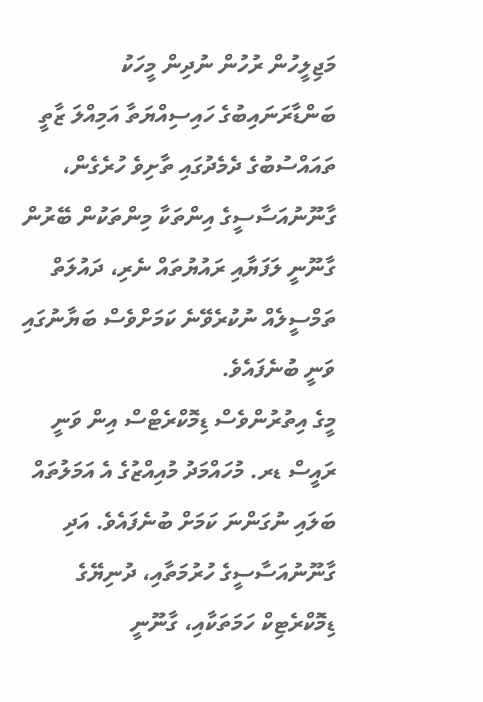މަޖިލީހުން ރުހުން ނުދިން މީހަކު ބަންޑާރަނައިބުގެ ހައިސިއްޔަތާ އަމިއްލަ ޒާތީ ތައައްސުބުގެ ދެމެދުގައި ތާށިވެ ހުރެގެން، ގާނޫނުއަސާސީގެ އިންތަކާ މިންތަކުން ބޭރުން ގާނޫނީ ލަފަޔާއި ރައުޔުތައް ނެރި، ދައުލަތް ތަމްސީލެއް ނުކުރެވޭނެ ކަމަށްވެސް ބަޔާނުގައި ވަނީ ބުނެފައެވެ.
މީގެ އިތުރުންވެސް ޑިމޮކްރެޓްސް އިން ވަނީ ރައީސް ޑރ. މުހައްމަދު މުއިއްޒުގެ އެ އަމަލުތައް ބަލައި ނުގަންނަ ކަމަށް ބުނެފައެވެ. އަދި ގާނޫނުއަސާސީގެ ހުރުމަތާއި، ދުނިޔޭގެ ޑިމޮކްރެޓިކް ހަމަތަކާއި، ގާނޫނީ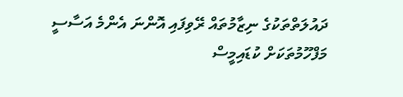ދައުލަތްތަކުގެ ނިޒާމުތައް ރޭވިފައި އޮންނަ އެންމެ އަސާސީ މަފްހޫމުތަކަށް ކުޑައިމީސް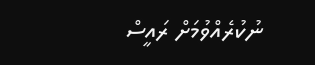ނުކުރެއްވުމަށް ރައީސް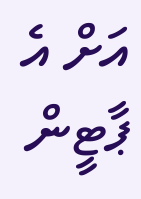އަށް އެ ޕާޓީން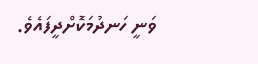ވަނީ ހަނދުމަކޮށްދީފައެވެ.